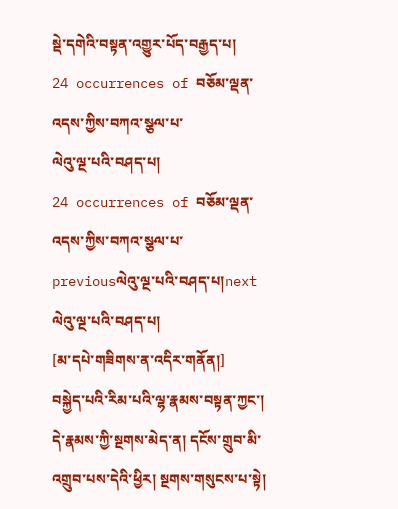སྡེ་དགེའི་བསྟན་འགྱུར་པོད་བརྒྱད་པ།
24 occurrences of བཅོམ་ལྡན་འདས་ཀྱིས་བཀའ་སྩལ་པ་
ལེའུ་ལྔ་པའི་བཤད་པ།
24 occurrences of བཅོམ་ལྡན་འདས་ཀྱིས་བཀའ་སྩལ་པ་
previousལེའུ་ལྔ་པའི་བཤད་པ།next
ལེའུ་ལྔ་པའི་བཤད་པ།
[མ་དཔེ་གཟིགས་ན་འདིར་གནོན།]
བསྐྱེད་པའི་རིམ་པའི་ལྷ་རྣམས་བསྟན་ཀྱང་། དེ་རྣམས་ཀྱི་སྔགས་མེད་ན། དངོས་གྲུབ་མི་འགྲུབ་པས་དེའི་ཕྱིར། སྔགས་གསུངས་པ་སྟེ།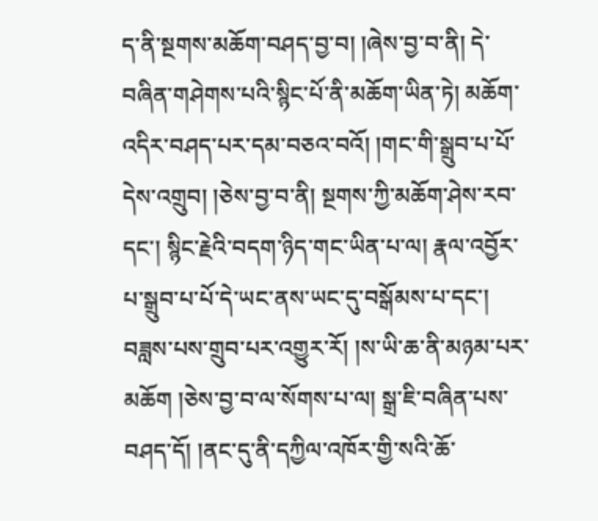ད་ནི་སྔགས་མཆོག་བཤད་བྱ་བ། །ཞེས་བྱ་བ་ནི། དེ་བཞིན་གཤེགས་པའི་སྙིང་པོ་ནི་མཆོག་ཡིན་ཏེ། མཆོག་འདིར་བཤད་པར་དམ་བཅའ་བའོ། །གང་གི་སྒྲུབ་པ་པོ་དེས་འགྲུབ། །ཅེས་བྱ་བ་ནི། སྔགས་ཀྱི་མཆོག་ཤེས་རབ་དང་། སྙིང་རྗེའི་བདག་ཉིད་གང་ཡིན་པ་ལ། རྣལ་འབྱོར་པ་སྒྲུབ་པ་པོ་དེ་ཡང་ནས་ཡང་དུ་བསྒོམས་པ་དང་། བཟླས་པས་གྲུབ་པར་འགྱུར་རོ། །ས་ཡི་ཆ་ནི་མཉམ་པར་མཆོག །ཅེས་བྱ་བ་ལ་སོགས་པ་ལ། སྒྲ་ཇི་བཞིན་པས་བཤད་དོ། །ནང་དུ་ནི་དཀྱིལ་འཁོར་གྱི་སའི་ཆོ་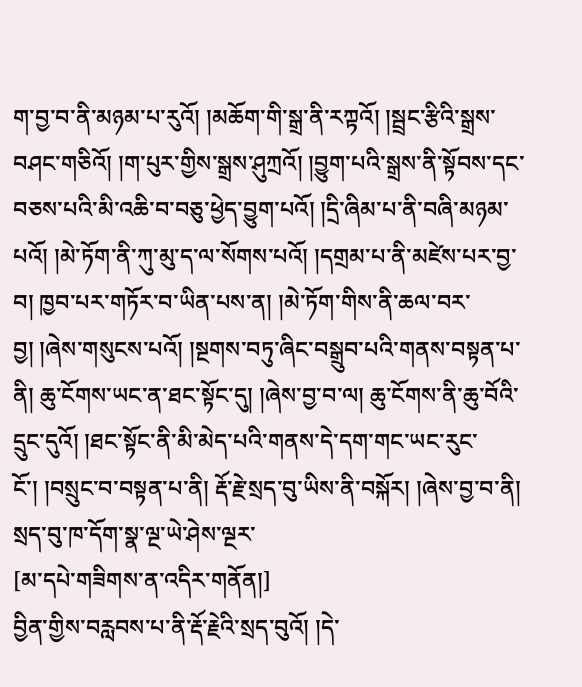ག་བྱ་བ་ནི་མཉམ་པ་རུའོ། །མཆོག་གི་སྒྲ་ནི་རཀྟའོ། །སྦྲང་རྩིའི་སྒྲས་བཤང་གཅིའོ། །ག་པུར་གྱིས་སྒྲས་ཤུཀྲའོ། །བྱུག་པའི་སྒྲས་ནི་སྟོབས་དང་བཅས་པའི་མི་འཆི་བ་བཅུ་ཕྱེད་བྱུག་པའོ། །དྲི་ཞིམ་པ་ནི་བཞི་མཉམ་པའོ། །མེ་ཏོག་ནི་ཀུ་མུ་ད་ལ་སོགས་པའོ། །དགྲམ་པ་ནི་མཛེས་པར་བྱ་བ། ཁྱབ་པར་གཏོར་བ་ཡིན་པས་ན། །མེ་ཏོག་གིས་ནི་ཆལ་བར་བྱ། །ཞེས་གསུངས་པའོ། །སྔགས་བཏུ་ཞིང་བསྒྲུབ་པའི་གནས་བསྟན་པ་ནི། ཆུ་ངོགས་ཡང་ན་ཐང་སྟོང་དུ། །ཞེས་བྱ་བ་ལ། ཆུ་ངོགས་ནི་ཆུ་བོའི་དྲུང་དུའོ། །ཐང་སྟོང་ནི་མི་མེད་པའི་གནས་དེ་དག་གང་ཡང་རུང་ངོ་། །བསྲུང་བ་བསྟན་པ་ནི། རྡོ་རྗེ་སྲད་བུ་ཡིས་ནི་བསྐོར། །ཞེས་བྱ་བ་ནི། སྲད་བུ་ཁ་དོག་སྣ་ལྔ་ཡེ་ཤེས་ལྔར་
[མ་དཔེ་གཟིགས་ན་འདིར་གནོན།]
བྱིན་གྱིས་བརླབས་པ་ནི་རྡོ་རྗེའི་སྲད་བུའོ། །དེ་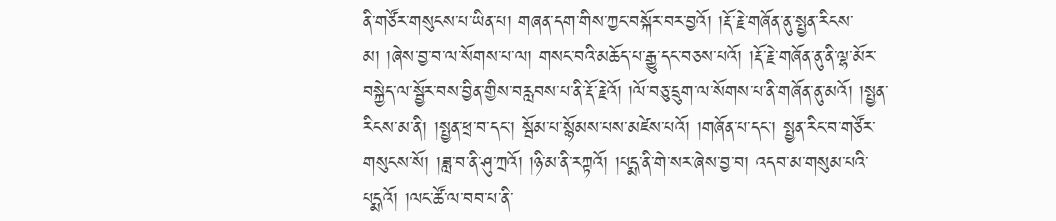ནི་གཙོར་གསུངས་པ་ཡིན་པ། གཞན་དག་གིས་ཀྱང་བསྐོར་བར་བྱའོ། །རྡོ་རྗེ་གཞོན་ནུ་སྤྱན་རིངས་མ། །ཞེས་བྱ་བ་ལ་སོགས་པ་ལ། གསང་བའི་མཆོད་པ་རྒྱུ་དང་བཅས་པའོ། །རྡོ་རྗེ་གཞོན་ནུ་ནི་ལྷ་མོར་བསྐྱེད་ལ་སྦྱོར་བས་བྱིན་གྱིས་བརླབས་པ་ནི་རྡོ་རྗེའོ། །ལོ་བཅུ་དྲུག་ལ་སོགས་པ་ནི་གཞོན་ནུ་མའོ། །སྤྱན་རིངས་མ་ནི། །སྤྱན་ཕྲ་བ་དང་། སྦོམ་པ་སྙོམས་པས་མཛེས་པའོ། །གཞོན་པ་དང་། སྤྱན་རིང་བ་གཙོར་གསུངས་སོ། །ཟླ་བ་ནི་ཤུ་ཀྲའོ། །ཉི་མ་ནི་རཀྟའོ། །པདྨ་ནི་གེ་སར་ཞེས་བྱ་བ། འདབ་མ་གསུམ་པའི་པདྨའོ། །ལང་ཚོ་ལ་བབ་པ་ནི་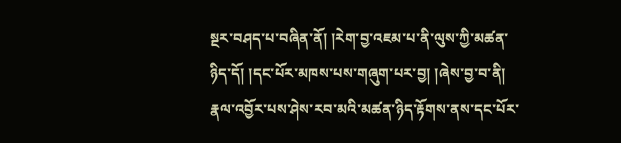སྔར་བཤད་པ་བཞིན་ནོ། །རེག་བྱ་འཇམ་པ་ནི་ལུས་ཀྱི་མཚན་ཉིད་དོ། །དང་པོར་མཁས་པས་གཞུག་པར་བྱ། །ཞེས་བྱ་བ་ནི། རྣལ་འབྱོར་པས་ཤེས་རབ་མའི་མཚན་ཉིད་རྟོགས་ནས་དང་པོར་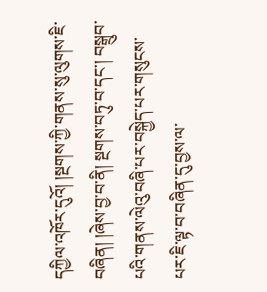དཀྱིལ་འཁོར་དུའོ། །སྔགས་ཀྱི་གནས་སུ་ལུགས་ཇི་བཞིན། །ཞེས་བྱ་བ་ནི། སྔགས་བཏུ་བ་དང་། བསྒྲུབ་པའི་གནས་ལེའུ་བཞི་པར་བསྐྱེད་པར་གསུངས་པར་ཇི་ལྟ་བ་བཞིན་དུ་བྱས་ལ་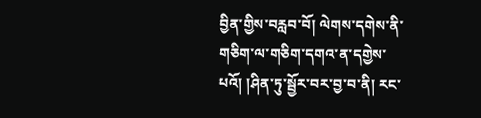བྱིན་གྱིས་བརླབ་བོ། ལེགས་དགེས་ནི་གཅིག་ལ་གཅིག་དགའ་ན་དགྱེས་པའོ། །ཤིན་ཏུ་སྦྱོར་བར་བྱ་བ་ནི། རང་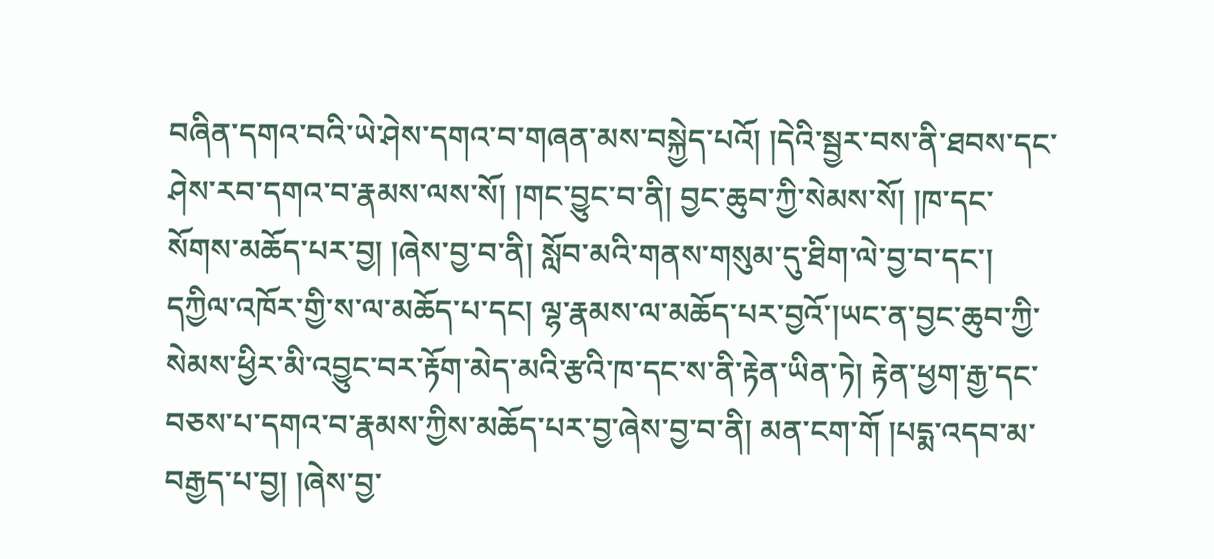བཞིན་དགའ་བའི་ཡེ་ཤེས་དགའ་བ་གཞན་མས་བསྐྱེད་པའོ། །དེའི་སྦྱར་བས་ནི་ཐབས་དང་ཤེས་རབ་དགའ་བ་རྣམས་ལས་སོ། །གང་བྱུང་བ་ནི། བྱང་ཆུབ་ཀྱི་སེམས་སོ། །ཁ་དང་སོགས་མཆོད་པར་བྱ། །ཞེས་བྱ་བ་ནི། སློབ་མའི་གནས་གསུམ་དུ་ཐིག་ལེ་བྱ་བ་དང་། དཀྱིལ་འཁོར་གྱི་ས་ལ་མཆོད་པ་དང། ལྷ་རྣམས་ལ་མཆོད་པར་བྱའོ་།ཡང་ན་བྱང་ཆུབ་ཀྱི་སེམས་ཕྱིར་མི་འབྱུང་བར་རྟོག་མེད་མའི་རྩའི་ཁ་དང་ས་ནི་རྟེན་ཡིན་ཏེ། རྟེན་ཕྱག་རྒྱ་དང་བཅས་པ་དགའ་བ་རྣམས་ཀྱིས་མཆོད་པར་བྱ་ཞེས་བྱ་བ་ནི། མན་ངག་གོ །པདྨ་འདབ་མ་བརྒྱད་པ་བྱ། །ཞེས་བྱ་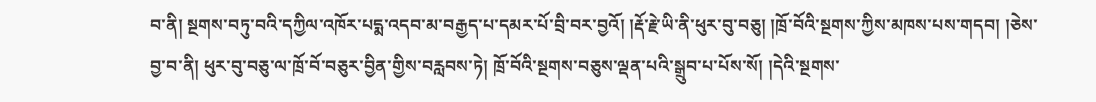བ་ནི། སྔགས་བཏུ་བའི་དཀྱིལ་འཁོར་པདྨ་འདབ་མ་བརྒྱད་པ་དམར་པོ་བྲི་བར་བྱའོ། །རྡོ་རྗེ་ཡི་ནི་ཕུར་བུ་བཅུ། །ཁྲོ་བོའི་སྔགས་ཀྱིས་མཁས་པས་གདབ། །ཅེས་བྱ་བ་ནི། ཕུར་བུ་བཅུ་ལ་ཁྲོ་བོ་བཅུར་བྱིན་གྱིས་བརླབས་ཏེ། ཁྲོ་བོའི་སྔགས་བཅུས་ལྡན་པའི་སྒྲུབ་པ་པོས་སོ། །དེའི་སྔགས་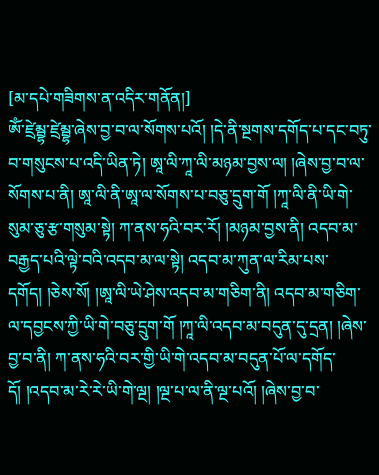[མ་དཔེ་གཟིགས་ན་འདིར་གནོན།]
ཨོཾ་ཛྲེམྦྷ་ཛྲེམྦྷ་ཞེས་བྱ་བ་ལ་སོགས་པའོ། །དེ་ནི་སྔགས་དགོད་པ་དང་བཏུ་བ་གསུངས་པ་འདི་ཡིན་ཏེ། ཨཱ་ལི་ཀཱ་ལི་མཉམ་བྱས་ལ། །ཞེས་བྱ་བ་ལ་སོགས་པ་ནི། ཨཱ་ལི་ནི་ཨཱ་ལ་སོགས་པ་བཅུ་དྲུག་གོ །ཀཱ་ལི་ནི་ཡི་གེ་སུམ་ཅུ་རྩ་གསུམ་སྟེ། ཀ་ནས་ཧའི་བར་རོ། །མཉམ་བྱས་ནི། འདབ་མ་བརྒྱད་པའི་ལྟེ་བའི་འདབ་མ་ལ་སྟེ། འདབ་མ་ཀུན་ལ་རིམ་པས་དགོད། །ཅེས་སོ། །ཨཱ་ལི་ཡེ་ཤེས་འདབ་མ་གཅིག་ནི། འདབ་མ་གཅིག་ལ་དབྱངས་ཀྱི་ཡི་གེ་བཅུ་དྲུག་གོ །ཀཱ་ལི་འདབ་མ་བདུན་དུ་དྲན། །ཞེས་བྱ་བ་ནི། ཀ་ནས་ཧའི་བར་གྱི་ཡི་གེ་འདབ་མ་བདུན་པོ་ལ་དགོད་དོ། །འདབ་མ་རེ་རེ་ཡི་གེ་ལྔ། །ལྔ་པ་ལ་ནི་ལྔ་པའོ། །ཞེས་བྱ་བ་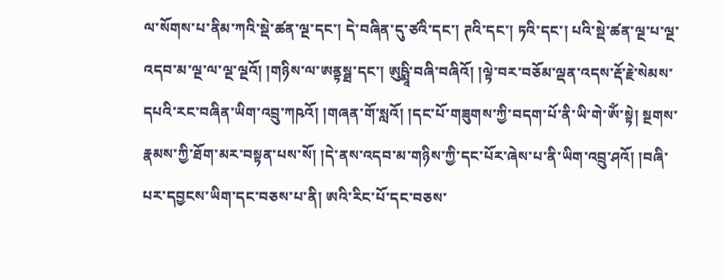ལ་སོགས་པ་ནིམ་ཀའི་སྡེ་ཚན་ལྔ་དང་། དེ་བཞིན་དུ་ཙའི་དང་། ཊའི་དང་། ཏའི་དང་། པའི་སྡེ་ཚན་ལྔ་པ་ལྔ་འདབ་མ་ལྔ་ལ་ལྔ་ལྔའོ། །གཉིས་ལ་ཨནྟསྠ་དང་། ཨུཥྨཱི་བཞི་བཞིའོ། །ལྟེ་བར་བཅོམ་ལྡན་འདས་རྡོ་རྗེ་སེམས་དཔའི་རང་བཞིན་ཡིག་འབྲུ་ཀཥའོ། །གཞན་གོ་སླའོ། །དང་པོ་གཟུགས་ཀྱི་བདག་པོ་ནི་ཡི་གེ་ཨོཾ་སྟེ། སྔགས་རྣམས་ཀྱི་ཐོག་མར་བསྟན་པས་སོ། །དེ་ནས་འདབ་མ་གཉིས་ཀྱི་དང་པོར་ཞེས་པ་ནི་ཡིག་འབྲུ་ཤའོ། །བཞི་པར་དབྱངས་ཡིག་དང་བཅས་པ་ནི། ཨའི་རིང་པོ་དང་བཅས་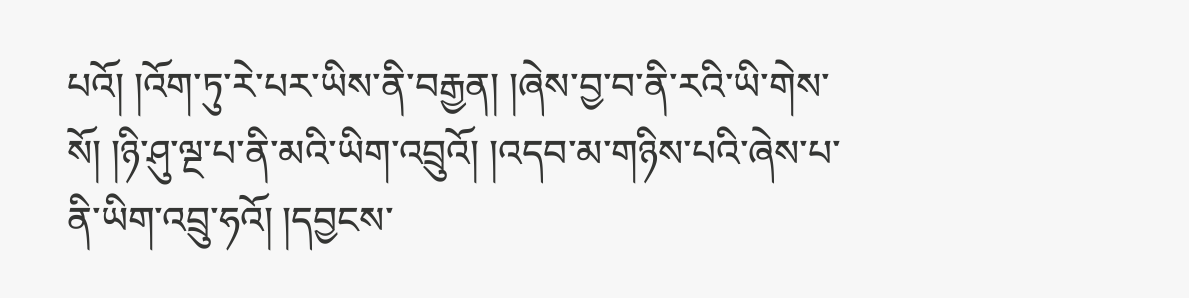པའོ། །འོག་ཏུ་རེ་པར་ཡིས་ནི་བརྒྱན། །ཞེས་བྱ་བ་ནི་རའི་ཡི་གེས་སོ། །ཉི་ཤུ་ལྔ་པ་ནི་མའི་ཡིག་འབྲུའོ། །འདབ་མ་གཉིས་པའི་ཞེས་པ་ནི་ཡིག་འབྲུ་ཧའོ། །དབྱངས་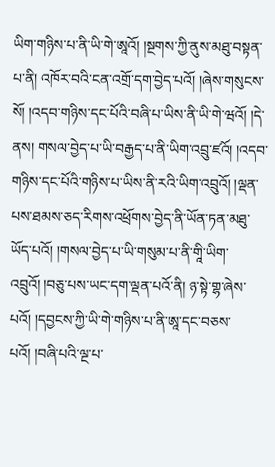ཡིག་གཉིས་པ་ནི་ཡི་གེ་ཨཱའོ། །སྔགས་ཀྱི་ནུས་མཐུ་བསྟན་པ་ནི། འཁོར་བའི་ངན་འགྲོ་དག་བྱེད་པའོ། །ཞེས་གསུངས་སོ། །འདབ་གཉིས་དང་པོའི་བཞི་པ་ཡིས་ནི་ཡི་གེ་ཝའོ། །དེ་ནས། གསལ་བྱེད་པ་ཡི་བརྒྱད་པ་ནི་ཡིག་འབྲུ་ཛའོ། །འདབ་གཉིས་དང་པོའི་གཉིས་པ་ཡིས་ནི་རའི་ཡིག་འབྲུའོ། །ལྡན་པས་ཐམས་ཅད་རིགས་འཕྲོགས་བྱེད་ནི་ཡོན་ཏན་མཐུ་ཡོད་པའོ། །གསལ་བྱེད་པ་ཡི་གསུམ་པ་ནི་གཱི་ཡིག་འབྲུའོ། །བཅུ་པས་ཡང་དག་ལྡན་པའོ་ནི། ཉ་སྟེ་གྷ་ཞེས་པའོ། །དབྱངས་ཀྱི་ཡི་གེ་གཉིས་པ་ནི་ཨཱ་དང་བཅས་པའོ། །བཞི་པའི་ལྔ་པ་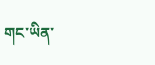གང་ཡིན་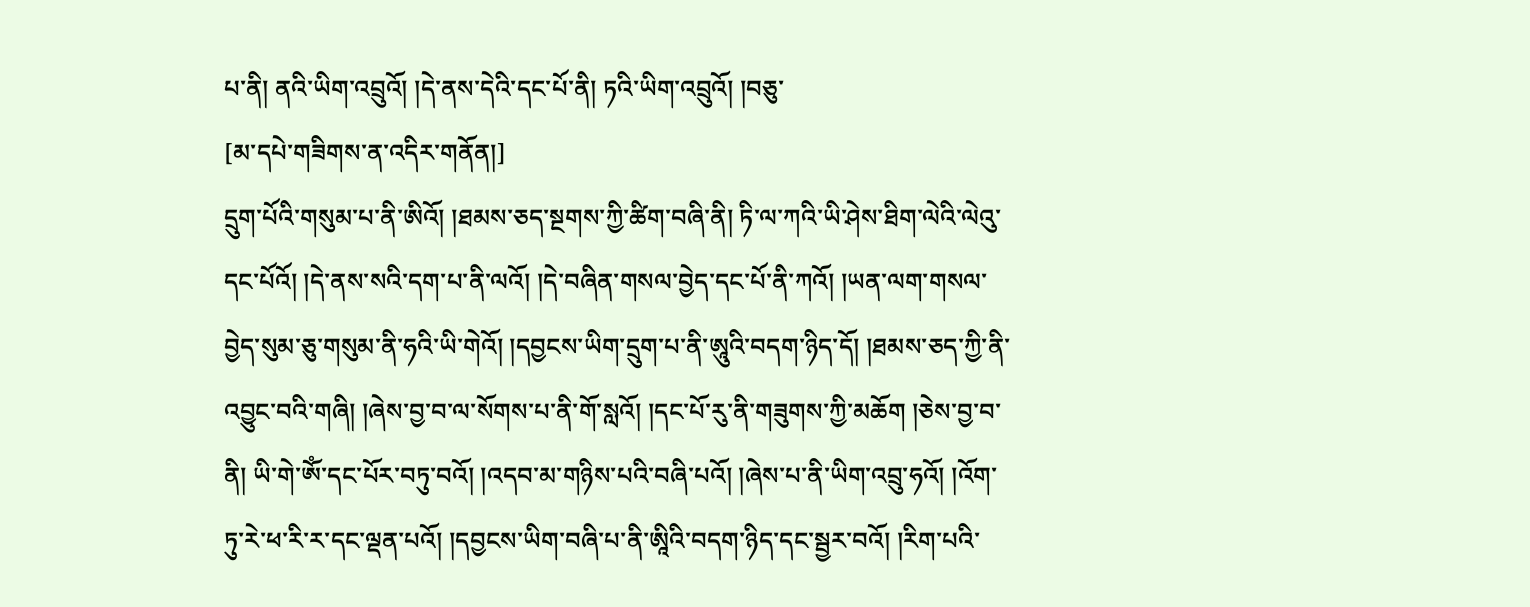པ་ནི། ནའི་ཡིག་འབྲུའོ། །དེ་ནས་དེའི་དང་པོ་ནི། ཏའི་ཡིག་འབྲུའོ། །བཅུ་
[མ་དཔེ་གཟིགས་ན་འདིར་གནོན།]
དྲུག་པོའི་གསུམ་པ་ནི་ཨིའོ། །ཐམས་ཅད་སྔགས་ཀྱི་ཚིག་བཞི་ནི། ཏི་ལ་ཀའི་ཡི་ཤེས་ཐིག་ལེའི་ལེའུ་དང་པོའོ། །དེ་ནས་སའི་དག་པ་ནི་ལའོ། །དེ་བཞིན་གསལ་བྱེད་དང་པོ་ནི་ཀའོ། །ཡན་ལག་གསལ་བྱེད་སུམ་ཅུ་གསུམ་ནི་ཧའི་ཡི་གེའོ། །དབྱངས་ཡིག་དྲུག་པ་ནི་ཨཱུའི་བདག་ཉིད་དོ། །ཐམས་ཅད་ཀྱི་ནི་འབྱུང་བའི་གཞི། །ཞེས་བྱ་བ་ལ་སོགས་པ་ནི་གོ་སླའོ། །དང་པོ་རུ་ནི་གཟུགས་ཀྱི་མཆོག །ཅེས་བྱ་བ་ནི། ཡི་གེ་ཨོཾ་དང་པོར་བཏུ་བའོ། །འདབ་མ་གཉིས་པའི་བཞི་པའོ། །ཞེས་པ་ནི་ཡིག་འབྲུ་ཧའོ། །འོག་ཏུ་རེ་ཕ་རི་ར་དང་ལྡན་པའོ། །དབྱངས་ཡིག་བཞི་པ་ནི་ཨཱིའི་བདག་ཉིད་དང་སྦྱར་བའོ། །རིག་པའི་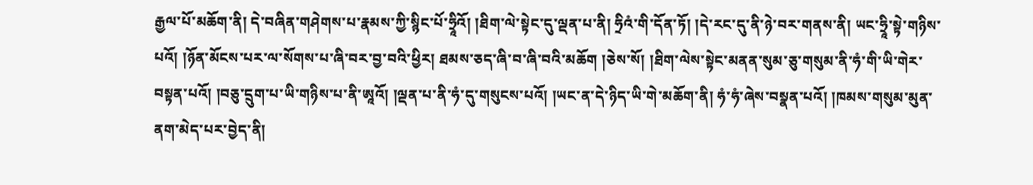རྒྱལ་པོ་མཆོག་ནི། དེ་བཞིན་གཤེགས་པ་རྣམས་ཀྱི་སྙིང་པོ་ཧྲཱིའོ། །ཐིག་ལེ་སྟེང་དུ་ལྡན་པ་ནི། ཧྲིའཾ་གི་དོན་ཏོ། །དེ་རང་དུ་ནི་ཉེ་བར་གནས་ནི། ཡང་ཧྲཱི་སྟེ་གཉིས་པའོ། །ཉོན་མོངས་པར་ལ་སོགས་པ་ཞི་བར་བྱ་བའི་ཕྱིར། ཐམས་ཅད་ཞི་བ་ཞི་བའི་མཆོག །ཅེས་སོ། །ཐིག་ལེས་སྟེང་མནན་སུམ་ཅུ་གསུམ་ནི་ཧཾ་གི་ཡི་གེར་བསྟན་པའོ། །བཅུ་དྲུག་པ་ཡི་གཉིས་པ་ནི་ཨཱའོ། །ལྡན་པ་ནི་ཧཾ་དུ་གསུངས་པའོ། །ཡང་ན་དེ་ཉིད་ཡི་གེ་མཆོག་ནི། ཧཾ་ཧཾ་ཞེས་བསྣན་པའོ། །ཁམས་གསུམ་མུན་ནག་མེད་པར་བྱེད་ནི།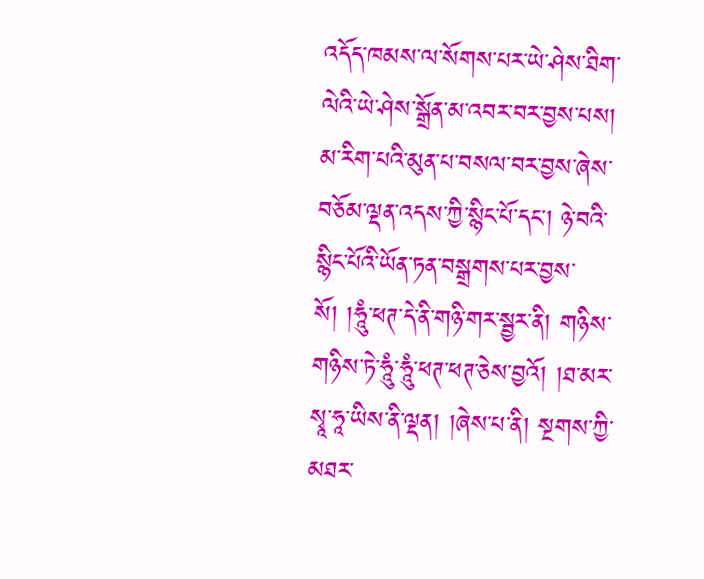འདོད་ཁམས་ལ་སོགས་པར་ཡེ་ཤེས་ཐིག་ལེའི་ཡེ་ཤེས་སྒྲོན་མ་འབར་བར་བྱས་པས། མ་རིག་པའི་མུན་པ་བསལ་བར་བྱས་ཞེས་བཅོམ་ལྡན་འདས་ཀྱི་སྙིང་པོ་དང་། ཉེ་བའི་སྙིང་པོའི་ཡོན་ཏན་བསྒྲགས་པར་བྱས་སོ། །ཧཱུཾ་ཕཊ་དེ་ནི་གཉི་གར་སྦྱར་ནི། གཉིས་གཉིས་ཏེ་ཧཱུཾ་ཧཱུཾ་ཕཊ་ཕཊ་ཅེས་བྱའོ། །ཐ་མར་སྭཱ་ཧཱ་ཡིས་ནི་ལྡན། །ཞེས་པ་ནི། སྔགས་ཀྱི་མཐར་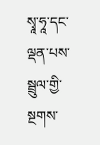སྭཱ་ཧཱ་དང་ལྡན་པས་སྦྲུལ་གྱི་སྔགས་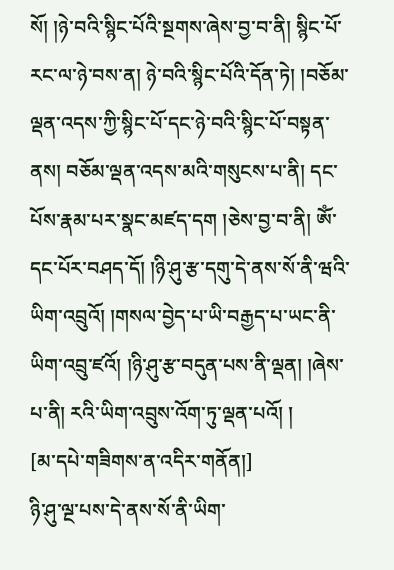སོ། །ཉེ་བའི་སྙིང་པོའི་སྔགས་ཞེས་བྱ་བ་ནི། སྙིང་པོ་རང་ལ་ཉེ་བས་ན། ཉེ་བའི་སྙིང་པོའི་དོན་ཏེ། །བཅོམ་ལྡན་འདས་ཀྱི་སྙིང་པོ་དང་ཉེ་བའི་སྙིང་པོ་བསྟན་ནས། བཅོམ་ལྡན་འདས་མའི་གསུངས་པ་ནི། དང་པོས་རྣམ་པར་སྣང་མཛད་དག །ཅེས་བྱ་བ་ནི། ཨོཾ་དང་པོར་བཤད་དོ། །ཉི་ཤུ་རྩ་དགུ་དེ་ནས་སོ་ནི་ཝའི་ཡིག་འབྲུའོ། །གསལ་བྱེད་པ་ཡི་བརྒྱད་པ་ཡང་ནི་ཡིག་འབྲུ་ཛའོ། །ཉི་ཤུ་རྩ་བདུན་པས་ནི་ལྡན། །ཞེས་པ་ནི། རའི་ཡིག་འབྲུས་འོག་ཏུ་ལྡན་པའོ། །
[མ་དཔེ་གཟིགས་ན་འདིར་གནོན།]
ཉི་ཤུ་ལྔ་པས་དེ་ནས་སོ་ནི་ཡིག་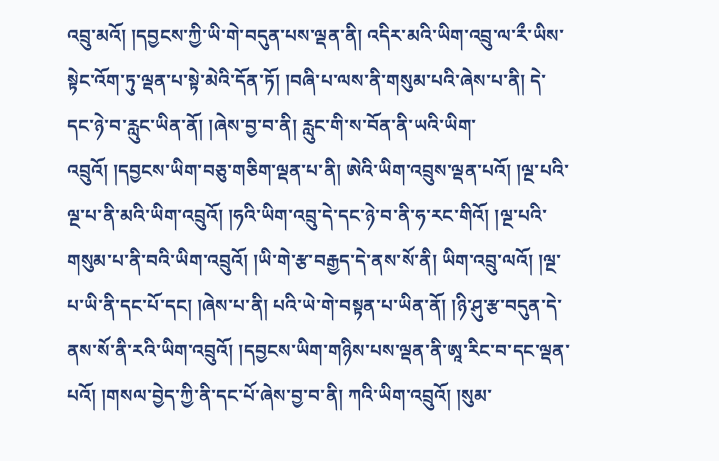འབྲུ་མའོ། །དབྱངས་ཀྱི་ཡི་གེ་བདུན་པས་ལྡན་ནི། འདིར་མའི་ཡིག་འབྲུ་ལ་རྀ་ཡིས་སྟེང་འོག་ཏུ་ལྡན་པ་སྟེ་མེའི་དོན་ཏོ། །བཞི་པ་ལས་ནི་གསུམ་པའི་ཞེས་པ་ནི། དེ་དང་ཉེ་བ་རླུང་ཡིན་ནོ། །ཞེས་བྱ་བ་ནི། རླུང་གི་ས་བོན་ནི་ཡའི་ཡིག་འབྲུའོ། །དབྱངས་ཡིག་བཅུ་གཅིག་ལྡན་པ་ནི། ཨེའི་ཡིག་འབྲུས་ལྡན་པའོ། །ལྔ་པའི་ལྔ་པ་ནི་མའི་ཡིག་འབྲུའོ། །ཧའི་ཡིག་འབྲུ་དེ་དང་ཉེ་བ་ནི་ཧ་རང་གིའོ། །ལྔ་པའི་གསུམ་པ་ནི་བའི་ཡིག་འབྲུའོ། །ཡི་གེ་རྩ་བརྒྱད་དེ་ནས་སོ་ནི། ཡིག་འབྲུ་ལའོ། །ལྔ་པ་ཡི་ནི་དང་པོ་དང། །ཞེས་པ་ནི། པའི་ཡེ་གེ་བསྟན་པ་ཡིན་ནོ། །ཉི་ཤུ་རྩ་བདུན་དེ་ནས་སོ་ནི་རའི་ཡིག་འབྲུའོ། །དབྱངས་ཡིག་གཉིས་པས་ལྡན་ནི་ཨཱ་རིང་བ་དང་ལྡན་པའོ། །གསལ་བྱེད་ཀྱི་ནི་དང་པོ་ཞེས་བྱ་བ་ནི། ཀའི་ཡིག་འབྲུའོ། །སུམ་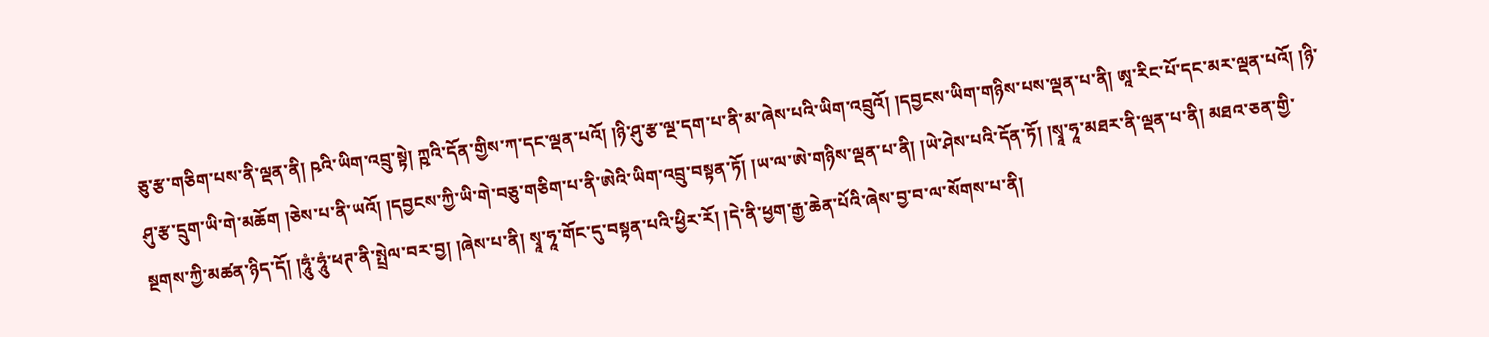ཅུ་རྩ་གཅིག་པས་ནི་ལྡན་ནི། ཥའི་ཡིག་འབྲུ་སྟེ། ཀྵའི་དོན་གྱིས་ཀ་དང་ལྡན་པའོ། །ཉི་ཤུ་རྩ་ལྔ་དག་པ་ནི་མ་ཞེས་པའི་ཡིག་འབྲུའོ། །དབྱངས་ཡིག་གཉིས་པས་ལྡན་པ་ནི། ཨཱ་རིང་པོ་དང་མར་ལྡན་པའོ། །ཉི་ཤུ་རྩ་དྲུག་ཡི་གེ་མཆོག །ཅེས་པ་ནི་ཡའོ། །དབྱངས་ཀྱི་ཡི་གེ་བཅུ་གཅིག་པ་ནི་ཨེའི་ཡིག་འབྲུ་བསྟན་ཏོ། །ཡ་ལ་ཨེ་གཉིས་ལྡན་པ་ནི། །ཡེ་ཤེས་པའི་དོན་ཏོ། །སྭཱ་ཧཱ་མཐར་ནི་ལྡན་པ་ནི། མཐའ་ཅན་གྱི་སྔགས་ཀྱི་མཚན་ཉིད་དོ། །ཧཱུཾ་ཧཱུཾ་ཕཊ་ནི་སྤྲེལ་བར་བྱ། །ཞེས་པ་ནི། སྭཱ་ཧཱ་གོང་དུ་བསྟན་པའི་ཕྱིར་རོ། །དེ་ནི་ཕྱག་རྒྱ་ཆེན་པོའི་ཞེས་བྱ་བ་ལ་སོགས་པ་ནི།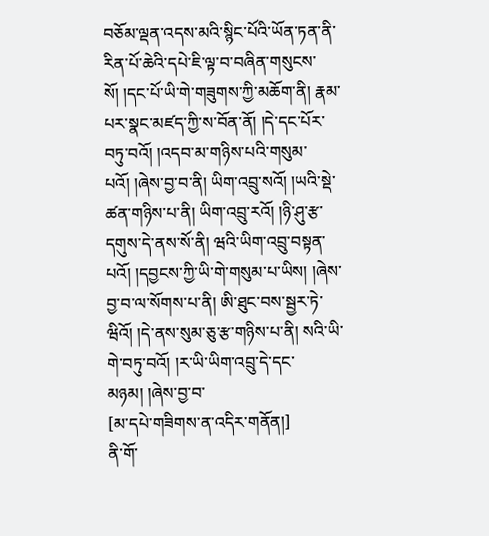བཅོམ་ལྡན་འདས་མའི་སྙིང་པོའི་ཡོན་ཏན་ནི་རིན་པོ་ཆེའི་དཔེ་ཇི་ལྟ་བ་བཞིན་གསུངས་སོ། །དང་པོ་ཡི་གེ་གཟུགས་ཀྱི་མཆོག་ནི། རྣམ་པར་སྣང་མཛད་ཀྱི་ས་བོན་ནོ། །དེ་དང་པོར་བཏུ་བའོ། །འདབ་མ་གཉིས་པའི་གསུམ་པའོ། །ཞེས་བྱ་བ་ནི། ཡིག་འབྲུ་སའོ། །ཡའི་སྡེ་ཚན་གཉིས་པ་ནི། ཡིག་འབྲུ་རའོ། །ཉི་ཤུ་རྩ་དགུས་དེ་ནས་སོ་ནི། ཝའི་ཡིག་འབྲུ་བསྟན་པའོ། །དབྱངས་ཀྱི་ཡི་གེ་གསུམ་པ་ཡིས། །ཞེས་བྱ་བ་ལ་སོགས་པ་ནི། ཨི་ཐུང་བས་སྦྱར་ཏེ་ཝིའོ། །དེ་ནས་སུམ་ཅུ་རྩ་གཉིས་པ་ནི། སའི་ཡི་གེ་བཏུ་བའོ། །ར་ཡི་ཡིག་འབྲུ་དེ་དང་མཉམ། །ཞེས་བྱ་བ་
[མ་དཔེ་གཟིགས་ན་འདིར་གནོན།]
ནི་གོ་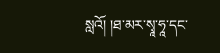སླའོ། །ཐ་མར་སྭཱ་ཧཱ་དང་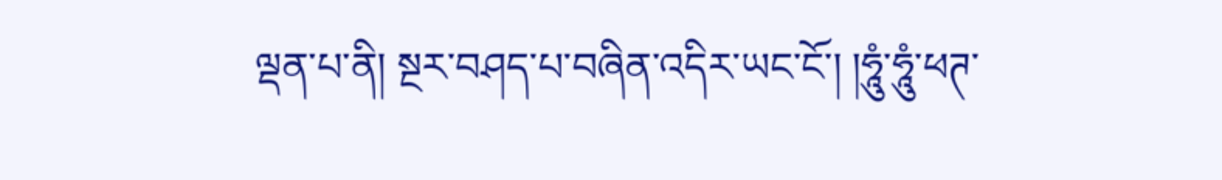ལྡན་པ་ནི། སྔར་བཤད་པ་བཞིན་འདིར་ཡང་ངོ་། །ཧཱུཾ་ཧཱུཾ་ཕཊ་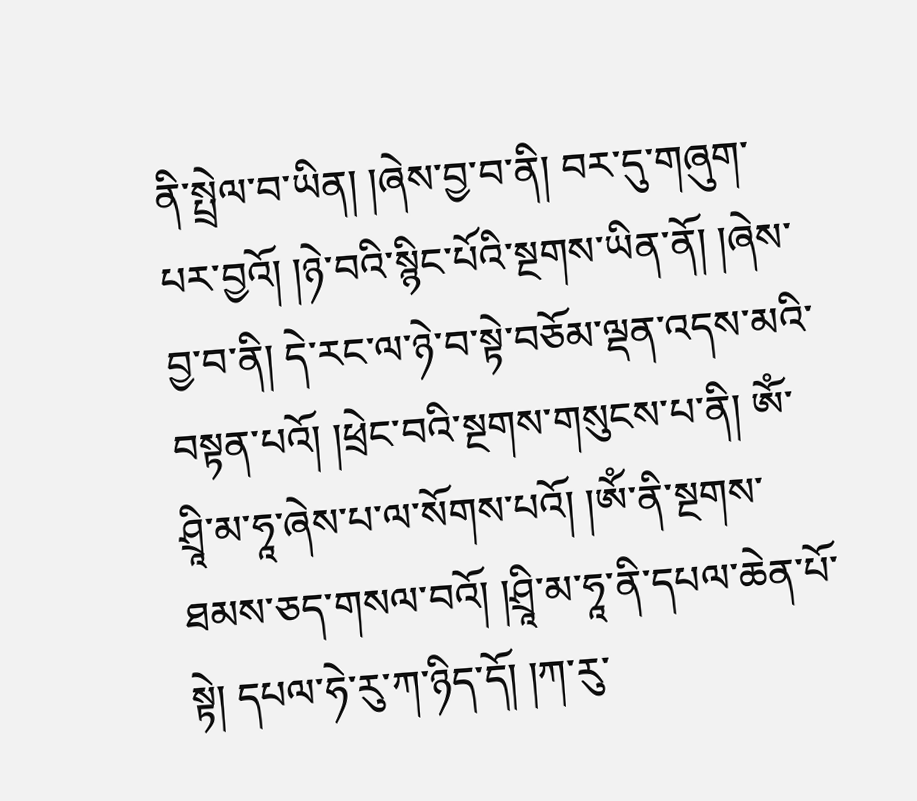ནི་སྤྲེལ་བ་ཡིན། །ཞེས་བྱ་བ་ནི། བར་དུ་གཞུག་པར་བྱའོ། །ཉེ་བའི་སྙིང་པོའི་སྔགས་ཡིན་ནོ། །ཞེས་བྱ་བ་ནི། དེ་རང་ལ་ཉེ་བ་སྟེ་བཅོམ་ལྡན་འདས་མའི་བསྟན་པའོ། །ཕྲེང་བའི་སྔགས་གསུངས་པ་ནི། ཨོཾ་ཤྲཱི་མ་ཧཱ་ཞེས་པ་ལ་སོགས་པའོ། །ཨོཾ་ནི་སྔགས་ཐམས་ཅད་གསལ་བའོ། །ཤྲཱི་མ་ཧཱ་ནི་དཔལ་ཆེན་པོ་སྟེ། དཔལ་ཧེ་རུ་ཀ་ཉིད་དོ། །ཀ་རུ་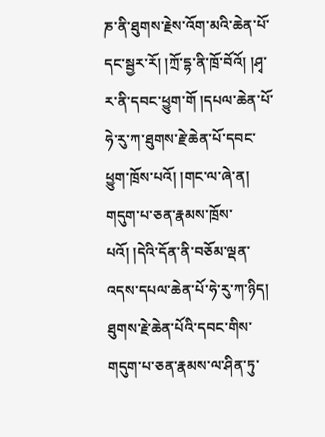ཎ་ནི་ཐུགས་རྗེས་འོག་མའི་ཆེན་པོ་དང་སྦྱར་རོ། །ཀྲོ་དྷ་ནི་ཁྲོ་བོའོ། །ཤྭ་ར་ནི་དབང་ཕྱུག་གོ །དཔལ་ཆེན་པོ་ཧེ་རུ་ཀ་ཐུགས་རྗེ་ཆེན་པོ་དབང་ཕྱུག་ཁྲོས་པའོ། །གང་ལ་ཞེ་ན། གདུག་པ་ཅན་རྣམས་ཁྲོས་པའོ། །དེའི་དོན་ནི་བཅོམ་ལྡན་འདས་དཔལ་ཆེན་པོ་ཧེ་རུ་ཀ་ཉིད། ཐུགས་རྗེ་ཆེན་པོའི་དབང་གིས་གདུག་པ་ཅན་རྣམས་ལ་ཤིན་ཏུ་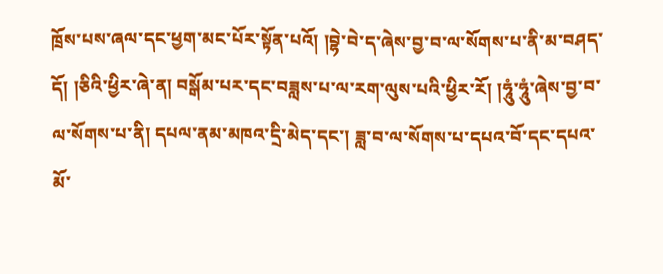ཁྲོས་པས་ཞལ་དང་ཕྱག་མང་པོར་སྟོན་པའོ། །བྷེ་བེ་ད་ཞེས་བྱ་བ་ལ་སོགས་པ་ནི་མ་བཤད་དོ། །ཅིའི་ཕྱིར་ཞེ་ན། བསྒོམ་པར་དང་བཟླས་པ་ལ་རག་ལུས་པའི་ཕྱིར་རོ། །ཧཱུཾ་ཧཱུཾ་ཞེས་བྱ་བ་ལ་སོགས་པ་ནི། དཔལ་ནམ་མཁའ་དྲི་མེད་དང་། ཟླ་བ་ལ་སོགས་པ་དཔའ་བོ་དང་དཔའ་མོ་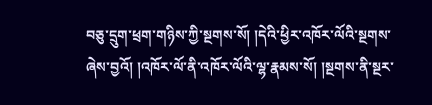བཅུ་དྲུག་ཕྲག་གཉིས་ཀྱི་སྔགས་སོ། །དེའི་ཕྱིར་འཁོར་ལོའི་སྔགས་ཞེས་བྱའོ། །འཁོར་ལོ་ནི་འཁོར་ལོའི་ལྷ་རྣམས་སོ། །སྔགས་ནི་སྔར་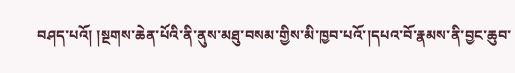བཤད་པའོ། །སྔགས་ཆེན་པོའི་ནི་ནུས་མཐུ་བསམ་གྱིས་མི་ཁྱབ་པའོ་།དཔའ་བོ་རྣམས་ནི་བྱང་ཆུབ་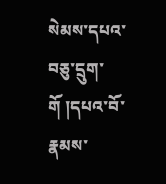སེམས་དཔའ་བཅུ་དྲུག་གོ །དཔའ་བོ་རྣམས་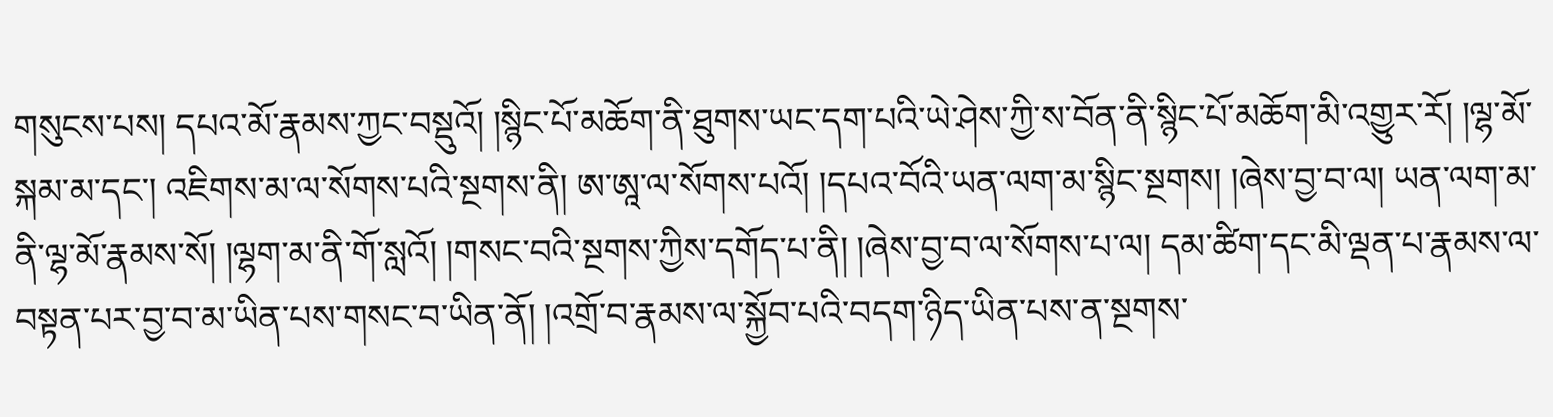གསུངས་པས། དཔའ་མོ་རྣམས་ཀྱང་བསྡུའོ། །སྙིང་པོ་མཆོག་ནི་ཐུགས་ཡང་དག་པའི་ཡེ་ཤེས་ཀྱི་ས་བོན་ནི་སྙིང་པོ་མཆོག་མི་འགྱུར་རོ། །ལྷ་མོ་སྐམ་མ་དང་། འཇིགས་མ་ལ་སོགས་པའི་སྔགས་ནི། ཨ་ཨཱ་ལ་སོགས་པའོ། །དཔའ་བོའི་ཡན་ལག་མ་སྙིང་སྔགས། །ཞེས་བྱ་བ་ལ། ཡན་ལག་མ་ནི་ལྷ་མོ་རྣམས་སོ། །ལྷག་མ་ནི་གོ་སླའོ། །གསང་བའི་སྔགས་ཀྱིས་དགོད་པ་ནི། །ཞེས་བྱ་བ་ལ་སོགས་པ་ལ། དམ་ཚིག་དང་མི་ལྡན་པ་རྣམས་ལ་བསྟན་པར་བྱ་བ་མ་ཡིན་པས་གསང་བ་ཡིན་ནོ། །འགྲོ་བ་རྣམས་ལ་སྐྱོབ་པའི་བདག་ཉིད་ཡིན་པས་ན་སྔགས་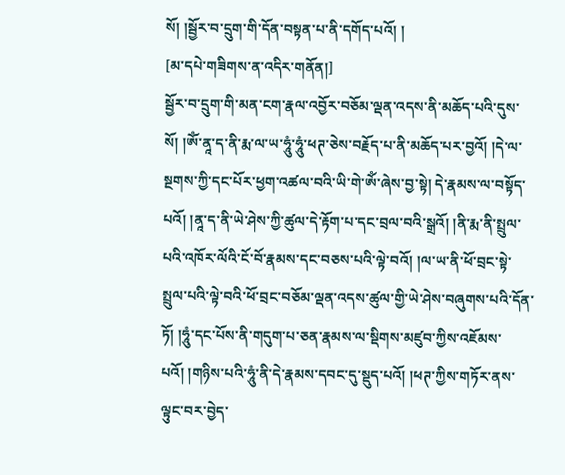སོ། །སྦྱོར་བ་དྲུག་གི་དོན་བསྟན་པ་ནི་དགོད་པའོ། །
[མ་དཔེ་གཟིགས་ན་འདིར་གནོན།]
སྦྱོར་བ་དྲུག་གི་མན་ངག་རྣལ་འབྱོར་བཅོམ་ལྡན་འདས་ནི་མཆོད་པའི་དུས་སོ། །ཨོཾ་ནཱ་ད་ནི་རྨ་ལ་ཡ་ཧཱུཾ་ཧཱུཾ་ཕཊ་ཅེས་བརྗོད་པ་ནི་མཆོད་པར་བྱའོ། །དེ་ལ་སྔགས་ཀྱི་དང་པོར་ཕྱག་འཚལ་བའི་ཡི་གེ་ཨོཾ་ཞེས་བྱ་སྟེ། དེ་རྣམས་ལ་བསྟོད་པའོ། །ནཱ་ད་ནི་ཡེ་ཤེས་ཀྱི་ཚུལ་དེ་རྟོག་པ་དང་བྲལ་བའི་སྒྲའོ། །ནི་རྨ་ནི་སྤྲུལ་པའི་འཁོར་ལོའི་ངོ་བོ་རྣམས་དང་བཅས་པའི་ལྟེ་བའོ། །ལ་ཡ་ནི་ཕོ་བྲང་སྟེ་སྤྲུལ་པའི་ལྟེ་བའི་ཕོ་བྲང་བཅོམ་ལྡན་འདས་ཚུལ་གྱི་ཡེ་ཤེས་བཞུགས་པའི་དོན་ཏོ། །ཧཱུཾ་དང་པོས་ནི་གདུག་པ་ཅན་རྣམས་ལ་སྡིགས་མཛུབ་ཀྱིས་འཇོམས་པའོ། །གཉིས་པའི་ཧཱུཾ་ནི་དེ་རྣམས་དབང་དུ་སྡུད་པའོ། །ཕཊ་ཀྱིས་གཏོར་ནས་ལྟུང་བར་བྱེད་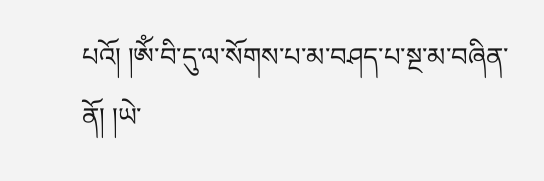པའོ། །ཨོཾ་བི་དུ་ལ་སོགས་པ་མ་བཤད་པ་སྔ་མ་བཞིན་ནོ། །ཡེ་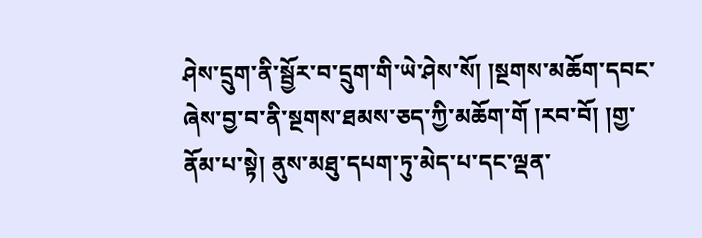ཤེས་དྲུག་ནི་སྦྱོར་བ་དྲུག་གི་ཡེ་ཤེས་སོ། །སྔགས་མཆོག་དབང་ཞེས་བྱ་བ་ནི་སྔགས་ཐམས་ཅད་ཀྱི་མཆོག་གོ །རབ་བོ། །གྱ་ནོམ་པ་སྟེ། ནུས་མཐུ་དཔག་ཏུ་མེད་པ་དང་ལྡན་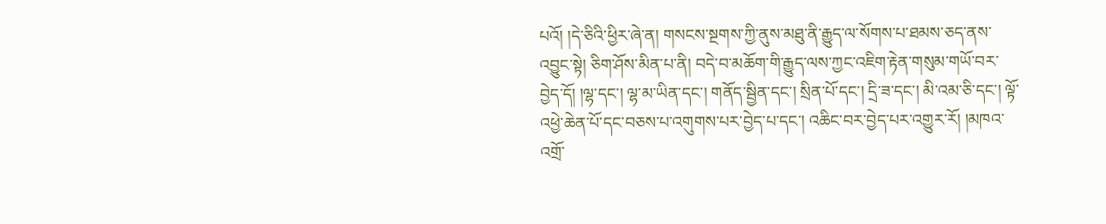པའོ། །དེ་ཅིའི་ཕྱིར་ཞེ་ན། གསངས་སྔགས་ཀྱི་ནུས་མཐུ་ནི་རྒྱུད་ལ་སོགས་པ་ཐམས་ཅད་ནས་འབྱུང་སྟེ། ཅིག་ཤོས་མིན་པ་ནི། བདེ་བ་མཆོག་གི་རྒྱུད་ལས་ཀྱང་འཇིག་རྟེན་གསུམ་གཡོ་བར་བྱེད་དོ། །ལྷ་དང་། ལྷ་མ་ཡིན་དང་། གནོད་སྦྱིན་དང་། སྲིན་པོ་དང་། དྲི་ཟ་དང་། མི་འམ་ཅི་དང་། ལྟོ་འཕྱེ་ཆེན་པོ་དང་བཅས་པ་འགུགས་པར་བྱེད་པ་དང་། འཆིང་བར་བྱེད་པར་འགྱུར་རོ། །མཁའ་འགྲོ་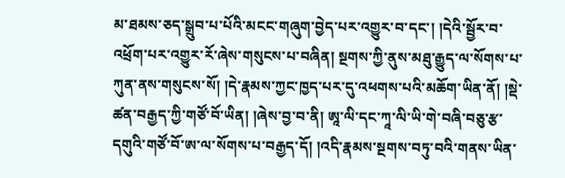མ་ཐམས་ཅད་སྒྲུབ་པ་པོའི་མངང་གཞུག་བྱེད་པར་འགྱུར་བ་དང་། །དེའི་སྦྱོར་བ་འཕྲོག་པར་འགྱུར་རོ་ཞེས་གསུངས་པ་བཞིན། སྔགས་ཀྱི་ནུས་མཐུ་རྒྱུད་ལ་སོགས་པ་ཀུན་ནས་གསུངས་སོ། །དེ་རྣམས་ཀྱང་ཁྱད་པར་དུ་འཕགས་པའི་མཆོག་ཡིན་ནོ། །སྡེ་ཚན་བརྒྱད་ཀྱི་གཙོ་བོ་ཡིན། །ཞེས་བྱ་བ་ནི། ཨཱ་ལི་དང་ཀཱ་ལི་ཡི་གེ་བཞི་བཅུ་རྩ་དགུའི་གཙོ་བོ་ཨ་ལ་སོགས་པ་བརྒྱད་དོ། །འདི་རྣམས་སྔགས་བཏུ་བའི་གནས་ཡིན་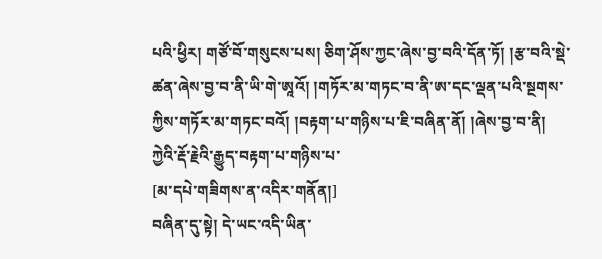པའི་ཕྱིར། གཙོ་བོ་གསུངས་པས། ཅིག་ཤོས་ཀྱང་ཞེས་བྱ་བའི་དོན་ཏོ། །རྩ་བའི་སྡེ་ཚན་ཞེས་བྱ་བ་ནི་ཡི་གེ་ཨཱའོ། །གཏོར་མ་གཏང་བ་ནི་ཨ་དང་ལྡན་པའི་སྔགས་ཀྱིས་གཏོར་མ་གཏང་བའོ། །བརྟག་པ་གཉིས་པ་ཇི་བཞིན་ནོ། །ཞེས་བྱ་བ་ནི། ཀྱེའི་རྡོ་རྗེའི་རྒྱུད་བརྟག་པ་གཉིས་པ་
[མ་དཔེ་གཟིགས་ན་འདིར་གནོན།]
བཞིན་དུ་སྟེ། དེ་ཡང་འདི་ཡིན་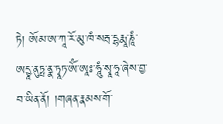ཏེ། ཨོམ་ཨ་ཀཱ་རོ་མུ་ཁཾ་སརྦ་དྷརྨཱ་ཎཱཾ་ཨདྱཱ་ནུཏྤ་ནྣ་ཏྭཱཏ་ཨོཾ་ཨཱཿ་ཧཱུཾ་སྭཱ་ཧཱ་ཞེས་བྱ་བ་ཡིན་ནོ། །གཞན་རྣམས་གོ་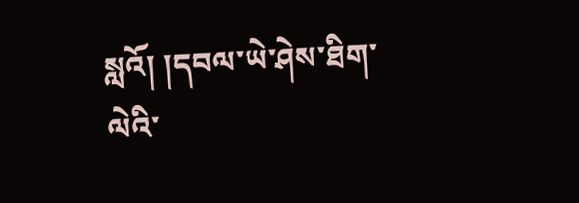སླའོ། །དབལ་ཡེ་ཤེས་ཐིག་ལེའི་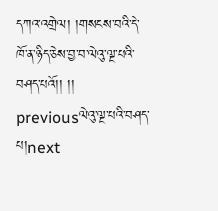དཀའ་འགྲེལ། །གསངས་བའི་དེ་ཁོ་ན་ཉིད་ཅེས་བྱ་བ་ལེའུ་ལྔ་པའི་བཤད་པའོ།། །།
previousལེའུ་ལྔ་པའི་བཤད་པ།next